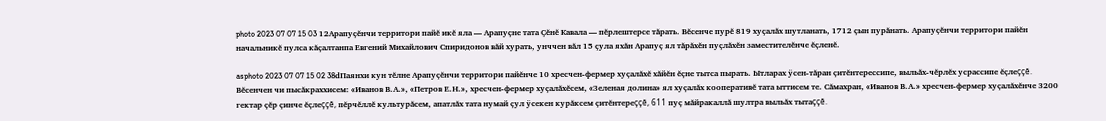photo 2023 07 07 15 03 12Арапуçĕнчи территори пайĕ икĕ яла — Арапуçне тата Çĕнĕ Кавала — пĕрлештерсе тăрать. Вĕсенче пурĕ 819 хуçалăх шутланать, 1712 çын пурăнать. Арапуçĕнчи территори пайĕн начальникĕ пулса кăçалтанпа Евгений Михайлович Спиридонов вăй хурать, унччен вăл 15 çула яхăн Арапуç ял тăрăхĕн пуçлăхĕн заместителĕнче ĕçленĕ.

asphoto 2023 07 07 15 02 38dПаянхи кун тĕлне Арапуçĕнчи территори пайĕнче 10 хресчен-фермер хуçалăхĕ хăйĕн ĕçне тытса пырать. Ытларах ÿсен-тăран çитĕнтерессипе, выльăх-чĕрлĕх усрассипе ĕçлеççĕ. Вĕсенчен чи пысăкраххисем: «Иванов В.А.», «Петров Е.Н.», хресчен-фермер хуçалăхĕсем, «Зеленая долина» ял хуçалăх кооперативĕ тата ыттисем те. Сăмахран, «Иванов В.А.» хресчен-фермер хуçалăхĕнче 3200 гектар çĕр çинче ĕçлеççĕ, пĕрчĕллĕ культурăсем, апатлăх тата нумай çул ÿсекен курăксем çитĕнтереççĕ, 611 пуç мăйракаллă шултра выльăх тытаççĕ.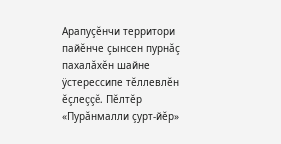Арапуçĕнчи территори пайĕнче çынсен пурнăç пахалăхĕн шайне ÿстерессипе тĕллевлĕн ĕçлеççĕ. Пĕлтĕр «Пурăнмалли çурт-йĕр»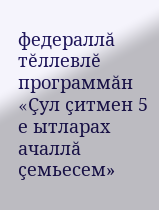федераллă тĕллевлĕ программăн «Çул çитмен 5 е ытларах ачаллă çемьесем»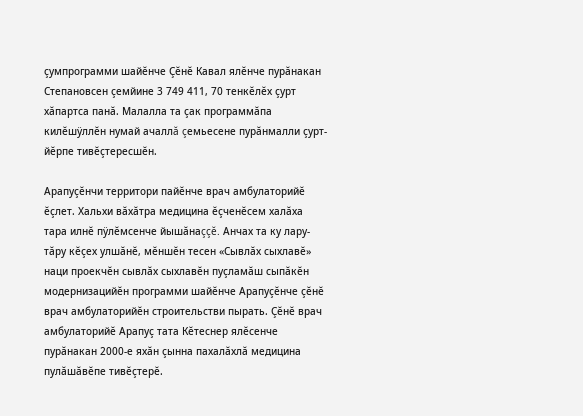çумпрограмми шайĕнче Çĕнĕ Кавал ялĕнче пурăнакан Степановсен çемйине 3 749 411, 70 тенкĕлĕх çурт хăпартса панă. Малалла та çак программăпа килĕшÿллĕн нумай ачаллă çемьесене пурăнмалли çурт-йĕрпе тивĕçтересшĕн.

Арапуçĕнчи территори пайĕнче врач амбулаторийĕ ĕçлет. Хальхи вăхăтра медицина ĕçченĕсем халăха тара илнĕ пÿлĕмсенче йышăнаççĕ. Анчах та ку лару-тăру кĕçех улшăнĕ, мĕншĕн тесен «Сывлăх сыхлавĕ» наци проекчĕн сывлăх сыхлавĕн пуçламăш сыпăкĕн модернизацийĕн программи шайĕнче Арапуçĕнче çĕнĕ врач амбулаторийĕн строительстви пырать. Çĕнĕ врач амбулаторийĕ Арапуç тата Кĕтеснер ялĕсенче пурăнакан 2000-е яхăн çынна пахалăхлă медицина пулăшăвĕпе тивĕçтерĕ.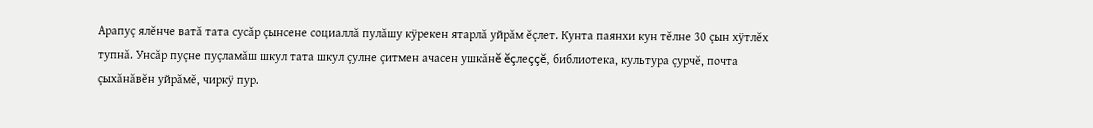Арапуç ялĕнче ватă тата сусăр çынсене социаллă пулăшу кÿрекен ятарлă уйрăм ĕçлет. Кунта паянхи кун тĕлне 30 çын хÿтлĕх тупнă. Унсăр пуçне пуçламăш шкул тата шкул çулне çитмен ачасен ушкăнĕ ĕçлеççĕ, библиотека, культура çурчĕ, почта çыхăнăвĕн уйрăмĕ, чиркÿ пур.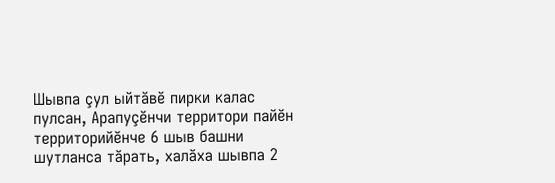Шывпа çул ыйтăвĕ пирки калас пулсан, Арапуçĕнчи территори пайĕн территорийĕнче 6 шыв башни шутланса тăрать, халăха шывпа 2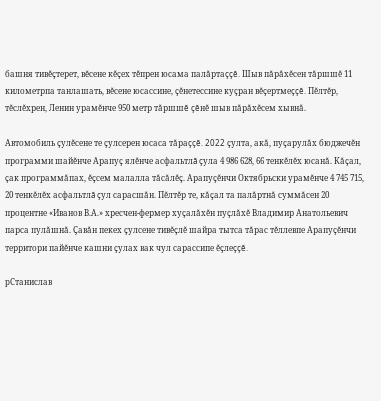башня тивĕçтерет, вĕсене кĕçех тĕпрен юсама палăртаççĕ. Шыв пăрăхĕсен тăршшĕ 11 километрпа танлашать, вĕсене юсассине, çĕнетессине куçран вĕçертмеççĕ. Пĕлтĕр, тĕслĕхрен, Ленин урамĕнче 950 метр тăршшĕ çĕнĕ шыв пăрăхĕсем хывнă.

Автомобиль çулĕсене те çулсерен юсаса тăраççĕ. 2022 çулта, акă, пуçарулăх бюджечĕн программи шайĕнче Арапуç ялĕнче асфальтлă çула 4 986 628, 66 тенкĕлĕх юсанă. Кăçал, çак программăпах, ĕçсем малалла тăсăлĕç. Арапуçĕнчи Октябрьски урамĕнче 4 745 715, 20 тенкĕлĕх асфальтлă çул сарасшăн. Пĕлтĕр те, кăçал та палăртнă суммăсен 20 процентне «Иванов В.А.» хресчен-фермер хуçалăхĕн пуçлăхĕ Владимир Анатольевич парса пулăшнă. Çавăн пекех çулсене тивĕçлĕ шайра тытса тăрас тĕллевпе Арапуçĕнчи территори пайĕнче кашни çулах вак чул сарассипе ĕçлеççĕ.

pСтанислав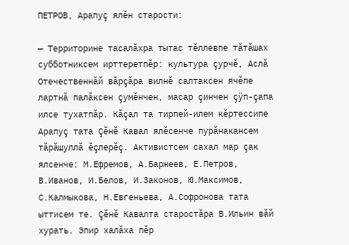ПЕТРОВ, Арапуç ялĕн старости:

— Территорине тасалăхра тытас тĕллевпе тăтăшах субботниксем ирттеретпĕр: культура çурчĕ, Аслă Отечественнăй вăрçăра вилнĕ салтаксен ячĕпе лартнă палăксен çумĕнчен, масар çинчен çÿп-çапа илсе тухатпăр. Кăçал та тирпей-илем кĕртессипе Арапуç тата Çĕнĕ Кавал ялĕсенче пурăнакансем тăрăшуллă ĕçлерĕç. Активистсем сахал мар çак ялсенче: М.Ефремов, А.Баржеев, Е.Петров, В.Иванов, И.Белов, И.Законов, Ю.Максимов, С.Калмыкова, Н.Евгеньева, А.Софронова тата ыттисем те. Çĕнĕ Кавалта старостăра В.Ильин вăй хурать. Эпир халăха пĕр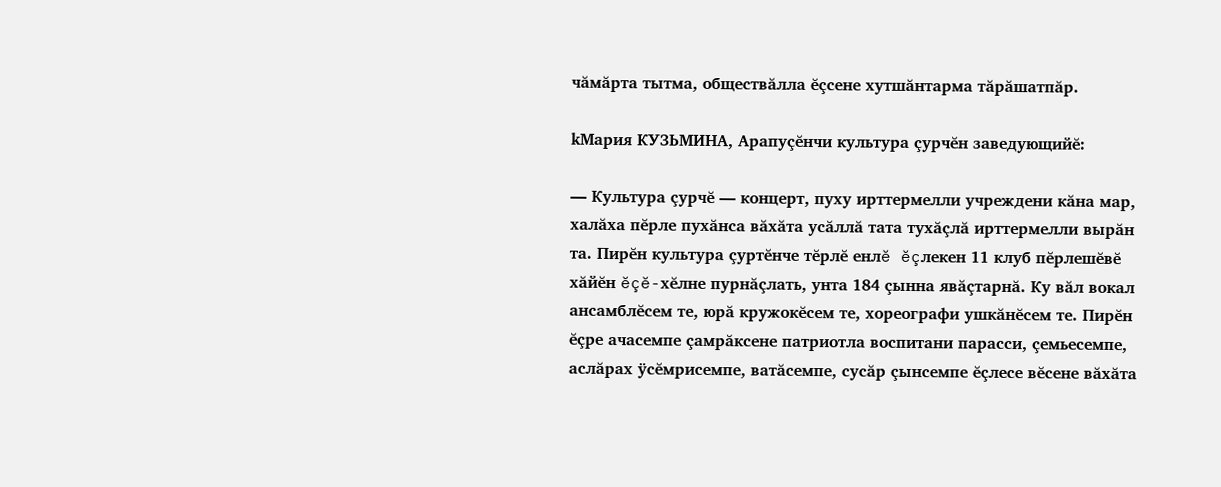чăмăрта тытма, обществăлла ĕçсене хутшăнтарма тăрăшатпăр.

kМария КУЗЬМИНА, Арапуçĕнчи культура çурчĕн заведующийĕ:

— Культура çурчĕ — концерт, пуху ирттермелли учреждени кăна мар, халăха пĕрле пухăнса вăхăта усăллă тата тухăçлă ирттермелли вырăн та. Пирĕн культура çуртĕнче тĕрлĕ енлĕ ĕçлекен 11 клуб пĕрлешĕвĕ хăйĕн ĕçĕ-хĕлне пурнăçлать, унта 184 çынна явăçтарнă. Ку вăл вокал ансамблĕсем те, юрă кружокĕсем те, хореографи ушкăнĕсем те. Пирĕн ĕçре ачасемпе çамрăксене патриотла воспитани парасси, çемьесемпе, аслăрах ÿсĕмрисемпе, ватăсемпе, сусăр çынсемпе ĕçлесе вĕсене вăхăта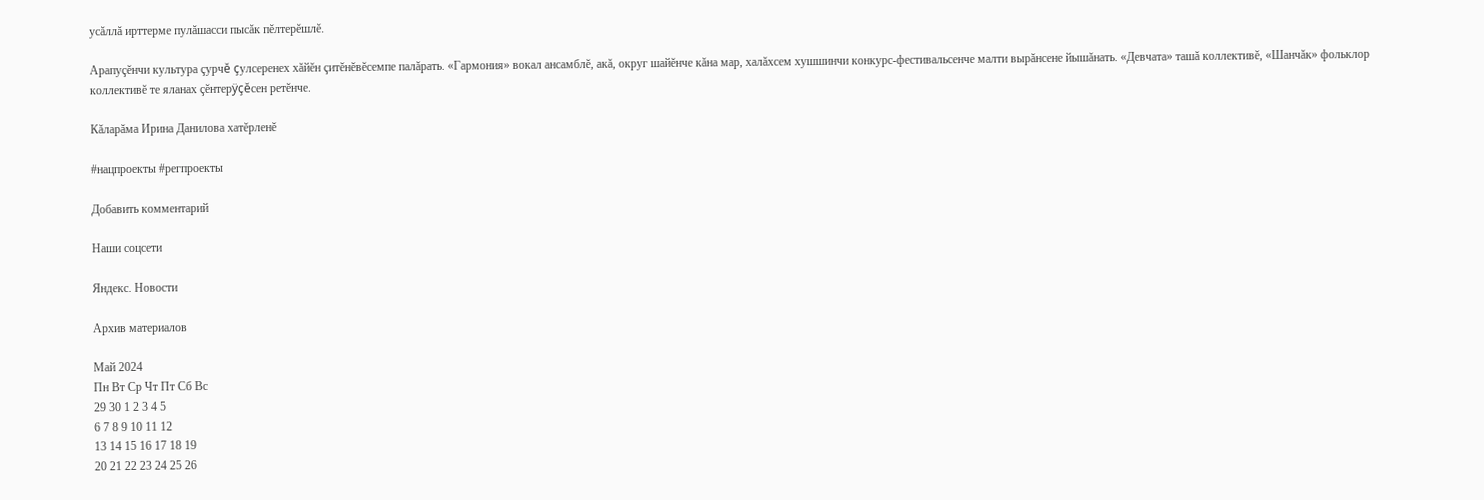усăллă ирттерме пулăшасси пысăк пĕлтерĕшлĕ.

Арапуçĕнчи культура çурчĕ çулсеренех хăйĕн çитĕнĕвĕсемпе палăрать. «Гармония» вокал ансамблĕ, акă, округ шайĕнче кăна мар, халăхсем хушшинчи конкурс-фестивальсенче малти вырăнсене йышăнать. «Девчата» ташă коллективĕ, «Шанчăк» фольклор коллективĕ те яланах çĕнтерÿçĕсен ретĕнче.

Кăларăма Ирина Данилова хатĕрленĕ

#нацпроекты #регпроекты

Добавить комментарий

Наши соцсети

Яндекс. Новости

Архив материалов

Май 2024
Пн Вт Ср Чт Пт Сб Вс
29 30 1 2 3 4 5
6 7 8 9 10 11 12
13 14 15 16 17 18 19
20 21 22 23 24 25 26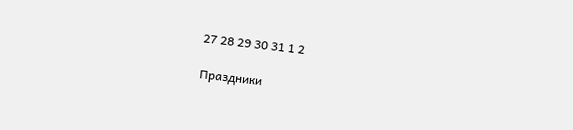27 28 29 30 31 1 2

Праздники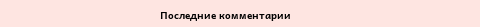Последние комментарии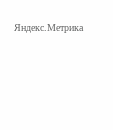Яндекс.Метрика